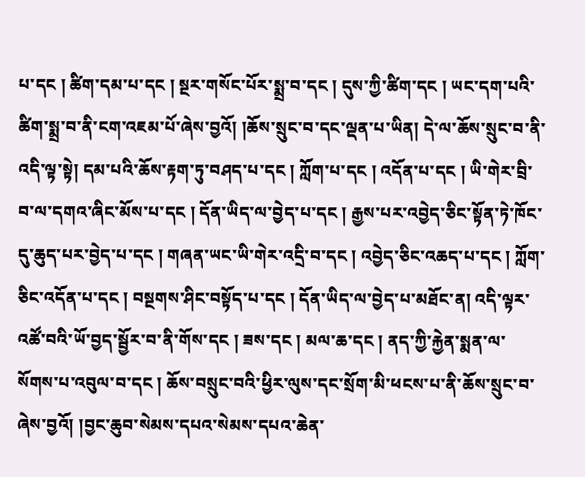པ་དང ། ཚིག་དམ་པ་དང ། སྔར་གསོང་པོར་སྨྲ་བ་དང ། དུས་ཀྱི་ཚིག་དང ། ཡང་དག་པའི་ཚིག་སྨྲ་བ་ནི་ངག་འཇམ་པོ་ཞེས་བྱའོ། །ཆོས་སྲུང་བ་དང་ལྡན་པ་ཡིན། དེ་ལ་ཆོས་སྲུང་བ་ནི་འདི་ལྟ་སྟེ། དམ་པའི་ཆོས་རྟག་ཏུ་བཤད་པ་དང ། ཀློག་པ་དང ། འདོན་པ་དང ། ཡི་གེར་བྲི་བ་ལ་དགའ་ཞིང་མོས་པ་དང ། དོན་ཡིད་ལ་བྱེད་པ་དང ། རྒྱས་པར་འབྱེད་ཅིང་སྟོན་ཏེ་ཁོང་དུ་ཆུད་པར་བྱེད་པ་དང ། གཞན་ཡང་ཡི་གེར་འདྲི་བ་དང ། འབྱེད་ཅིང་འཆད་པ་དང ། ཀློག་ཅིང་འདོན་པ་དང ། བསྔགས་ཤིང་བསྟོད་པ་དང ། དོན་ཡིད་ལ་བྱེད་པ་མཐོང་ན། འདི་ལྟར་འཚོ་བའི་ཡོ་བྱད་སྦྱོར་བ་ནི་གོས་དང ། ཟས་དང ། མལ་ཆ་དང ། ནད་ཀྱི་རྐྱེན་སྨན་ལ་སོགས་པ་འབུལ་བ་དང ། ཆོས་བསྲུང་བའི་ཕྱིར་ལུས་དང་སྲོག་མི་ཕངས་པ་ནི་ཆོས་སྲུང་བ་ཞེས་བྱའོ། །བྱང་ཆུབ་སེམས་དཔའ་སེམས་དཔའ་ཆེན་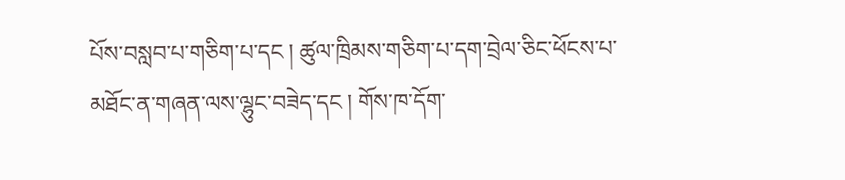པོས་བསླབ་པ་གཅིག་པ་དང ། ཚུལ་ཁྲིམས་གཅིག་པ་དག་བྲེལ་ཅིང་ཕོངས་པ་མཐོང་ན་གཞན་ལས་ལྷུང་བཟེད་དང ། གོས་ཁ་དོག་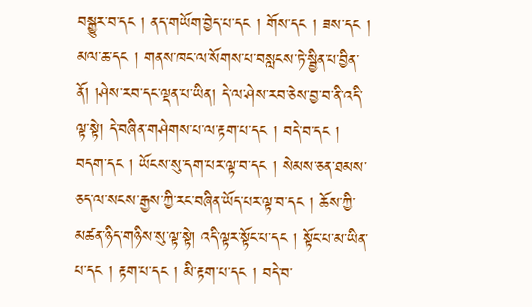བསྒྱུར་བ་དང ། ནད་གཡོག་བྱེད་པ་དང ། གོས་དང ། ཟས་དང ། མལ་ཆ་དང ། གནས་ཁང་ལ་སོགས་པ་བསླངས་ཏེ་སྦྱིན་པ་བྱིན་ནོ། །ཤེས་རབ་དང་ལྡན་པ་ཡིན། དེ་ལ་ཤེས་རབ་ཅེས་བྱ་བ་ནི་འདི་ལྟ་སྟེ། དེ་བཞིན་གཤེགས་པ་ལ་རྟག་པ་དང ། བདེ་བ་དང ། བདག་དང ། ཡོངས་སུ་དག་པར་ལྟ་བ་དང ། སེམས་ཅན་ཐམས་ཅད་ལ་སངས་རྒྱས་ཀྱི་རང་བཞིན་ཡོད་པར་ལྟ་བ་དང ། ཆོས་ཀྱི་མཚན་ཉིད་གཉིས་སུ་ལྟ་སྟེ། འདི་ལྟར་སྟོང་པ་དང ། སྟོང་པ་མ་ཡིན་པ་དང ། རྟག་པ་དང ། མི་རྟག་པ་དང ། བདེ་བ་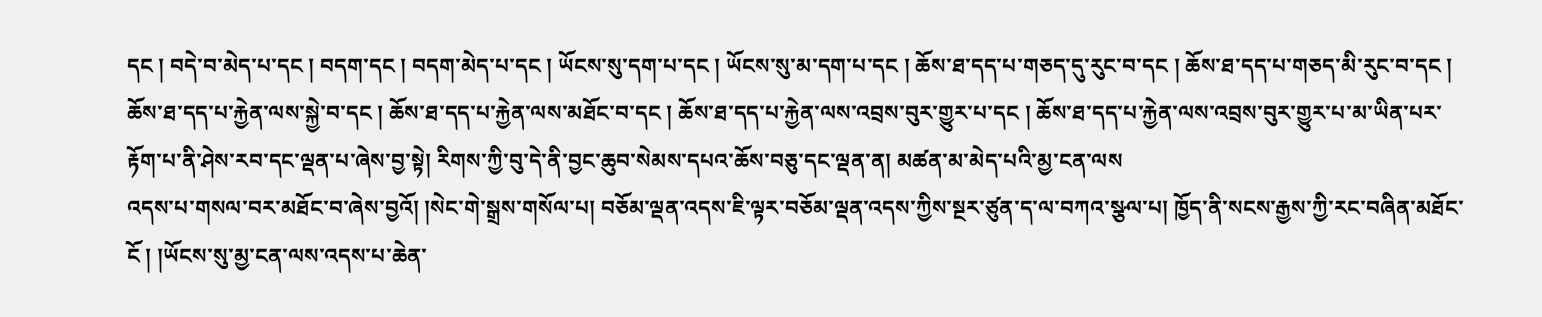དང ། བདེ་བ་མེད་པ་དང ། བདག་དང ། བདག་མེད་པ་དང ། ཡོངས་སུ་དག་པ་དང ། ཡོངས་སུ་མ་དག་པ་དང ། ཆོས་ཐ་དད་པ་གཅད་དུ་རུང་བ་དང ། ཆོས་ཐ་དད་པ་གཅད་མི་རུང་བ་དང ། ཆོས་ཐ་དད་པ་རྐྱེན་ལས་སྐྱེ་བ་དང ། ཆོས་ཐ་དད་པ་རྐྱེན་ལས་མཐོང་བ་དང ། ཆོས་ཐ་དད་པ་རྐྱེན་ལས་འབྲས་བུར་གྱུར་པ་དང ། ཆོས་ཐ་དད་པ་རྐྱེན་ལས་འབྲས་བུར་གྱུར་པ་མ་ཡིན་པར་རྟོག་པ་ནི་ཤེས་རབ་དང་ལྡན་པ་ཞེས་བྱ་སྟེ། རིགས་ཀྱི་བུ་དེ་ནི་བྱང་ཆུབ་སེམས་དཔའ་ཆོས་བཅུ་དང་ལྡན་ན། མཚན་མ་མེད་པའི་མྱ་ངན་ལས
འདས་པ་གསལ་བར་མཐོང་བ་ཞེས་བྱའོ། །སེང་གེ་སྒྲས་གསོལ་པ། བཅོམ་ལྡན་འདས་ཇི་ལྟར་བཅོམ་ལྡན་འདས་ཀྱིས་སྔར་ཙུན་ད་ལ་བཀའ་སྩལ་པ། ཁྱོད་ནི་སངས་རྒྱས་ཀྱི་རང་བཞིན་མཐོང་ངོ ། །ཡོངས་སུ་མྱ་ངན་ལས་འདས་པ་ཆེན་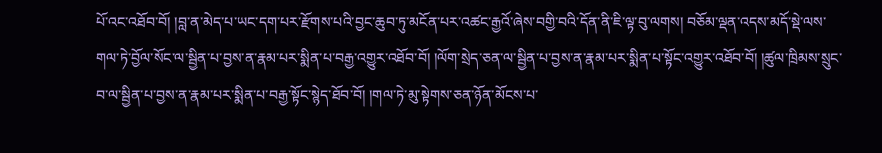པོ་འང་འཐོབ་བོ། །བླ་ན་མེད་པ་ཡང་དག་པར་རྫོགས་པའི་བྱང་ཆུབ་ཏུ་མངོན་པར་འཚང་རྒྱའོ་ཞེས་བགྱི་བའི་དོན་ནི་ཇི་ལྟ་བུ་ལགས། བཅོམ་ལྡན་འདས་མདོ་སྡེ་ལས་གལ་ཏེ་བྱོལ་སོང་ལ་སྦྱིན་པ་བྱས་ན་རྣམ་པར་སྨིན་པ་བརྒྱ་འགྱུར་འཐོབ་བོ། །ལོག་སྲེད་ཅན་ལ་སྦྱིན་པ་བྱས་ན་རྣམ་པར་སྨིན་པ་སྟོང་འགྱུར་འཐོབ་བོ། །ཚུལ་ཁྲིམས་སྲུང་བ་ལ་སྦྱིན་པ་བྱས་ན་རྣམ་པར་སྨིན་པ་བརྒྱ་སྟོང་སྙེད་ཐོབ་བོ། །གལ་ཏེ་མུ་སྟེགས་ཅན་ཉོན་མོངས་པ་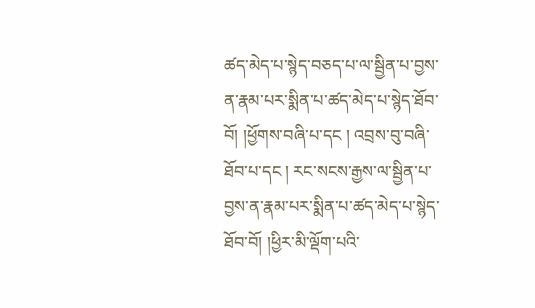ཚད་མེད་པ་སྙེད་བཅད་པ་ལ་སྦྱིན་པ་བྱས་ན་རྣམ་པར་སྨིན་པ་ཚད་མེད་པ་སྙེད་ཐོབ་བོ། །ཕྱོགས་བཞི་པ་དང ། འབྲས་བུ་བཞི་ཐོབ་པ་དང ། རང་སངས་རྒྱས་ལ་སྦྱིན་པ་བྱས་ན་རྣམ་པར་སྨིན་པ་ཚད་མེད་པ་སྙེད་ཐོབ་བོ། །ཕྱིར་མི་ལྡོག་པའི་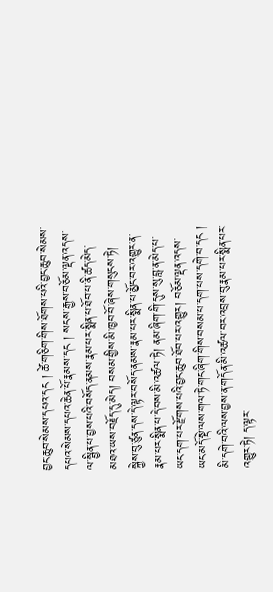བྱང་ཆུབ་སེམས་དཔའ་དང ། ཚེ་གཅིག་གིས་ཐོགས་པའི་བྱང་ཆུབ་སེམས་དཔའ་སེམས་དཔའ་ཆེན་པོ་རྣམས་དང ། སངས་རྒྱས་བཅོམ་ལྡན་འདས་ལ་སྦྱིན་པ་བྱས་པའི་བསོད་ནམས་རྣམ་པར་སྨིན་པ་ཐོབ་པ་ནི་ཚད་མེད་མཐའ་ཡས་བརྗོད་དུ་མེད། བསམ་གྱིས་མི་ཁྱབ་བོ་ཞེས་གསུངས་ཏེ། སྐྱེས་བུ་ཙུན་དས་དེ་ལྟར་བསོད་ནམས་རྣམ་པར་སྨིན་པ་མྱོང་བར་འགྱུར་ན་རྣམ་པར་སྨིན་པ་དེ་བས་མི་འཚལ་ཏེ། ནམ་ཞིག་གི་དུས་སུ་བླ་ན་མེད་པ་ཡང་དག་པར་རྫོགས་པའི་བྱང་ཆུབ་ཐོབ་པར་འགྱུར། བཅོམ་ལྡན་འདས་ཡང་མདོ་སྡེ་ལས་གལ་ཏེ་གང་ཞིག་གིས་བསམ་པ་དག་པས་དགེ་བ་དང ། མི་དགེ་བའི་ལས་བྱས་ན་གདོན་མི་འཚལ་བར་འབྲས་བུ་རྣམ་པར་སྨིན་པར་འགྱུར་ཏེ། ད་ལྟར་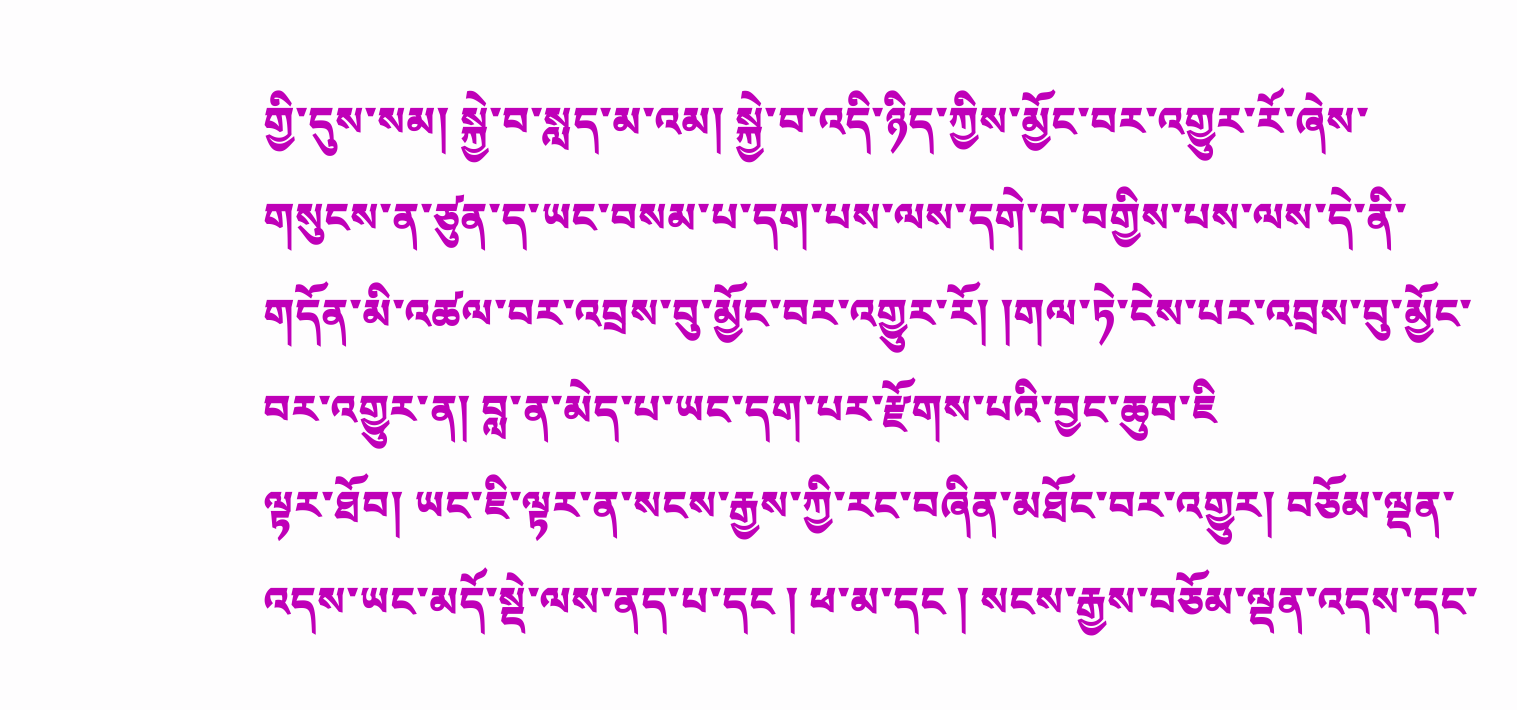གྱི་དུས་སམ། སྐྱེ་བ་སླད་མ་འམ། སྐྱེ་བ་འདི་ཉིད་ཀྱིས་མྱོང་བར་འགྱུར་རོ་ཞེས་གསུངས་ན་ཙུན་ད་ཡང་བསམ་པ་དག་པས་ལས་དགེ་བ་བགྱིས་པས་ལས་དེ་ནི་གདོན་མི་འཚལ་བར་འབྲས་བུ་མྱོང་བར་འགྱུར་རོ། །གལ་ཏེ་ངེས་པར་འབྲས་བུ་མྱོང་བར་འགྱུར་ན། བླ་ན་མེད་པ་ཡང་དག་པར་རྫོགས་པའི་བྱང་ཆུབ་ཇི
ལྟར་ཐོབ། ཡང་ཇི་ལྟར་ན་སངས་རྒྱས་ཀྱི་རང་བཞིན་མཐོང་བར་འགྱུར། བཅོམ་ལྡན་འདས་ཡང་མདོ་སྡེ་ལས་ནད་པ་དང ། ཕ་མ་དང ། སངས་རྒྱས་བཅོམ་ལྡན་འདས་དང་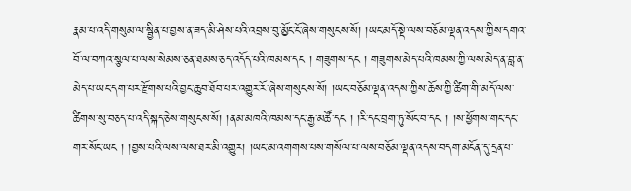རྣམ་པ་འདི་གསུམ་ལ་སྦྱིན་པ་བྱས་ན་ཟད་མི་ཤེས་པའི་འབྲས་བུ་མྱོང་ངོ་ཞེས་གསུངས་སོ། །ཡང་མདོ་སྡེ་ལས་བཅོམ་ལྡན་འདས་ཀྱིས་དགའ་བོ་ལ་བཀའ་སྩལ་པ་ལས་སེམས་ཅན་ཐམས་ཅད་འདོད་པའི་ཁམས་དང ། གཟུགས་དང ། གཟུགས་མེད་པའི་ཁམས་ཀྱི་ལས་མེད་ན་བླ་ན་མེད་པ་ཡང་དག་པར་རྫོགས་པའི་བྱང་ཆུབ་ཐོབ་པར་འགྱུར་རོ་ཞེས་གསུངས་སོ། །ཡང་བཅོམ་ལྡན་འདས་ཀྱིས་ཆོས་ཀྱི་ཚིག་གི་མདོ་ལས་ཚིགས་སུ་བཅད་པ་འདི་སྐད་ཅེས་གསུངས་སོ། །ནམ་མཁའི་ཁམས་དང་རྒྱ་མཚོ་དང ། །རི་དང་བྲག་ཏུ་སོང་བ་དང ། །ས་ཕྱོགས་གང་དང་གར་སོང་ཡང ། །བྱས་པའི་ལས་ལས་ཐར་མི་འགྱུར། །ཡང་མ་འགགས་པས་གསོལ་པ་ལས་བཅོམ་ལྡན་འདས་བདག་མངོན་དུ་དྲན་པ་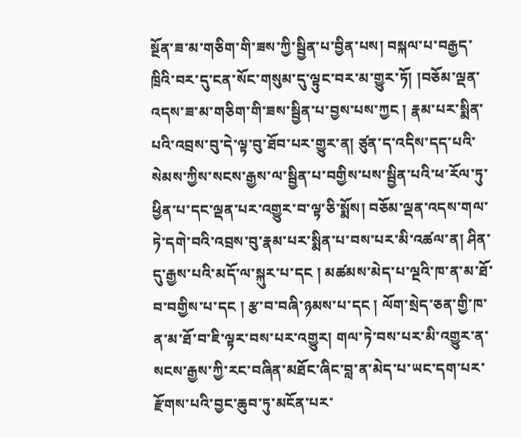སྔོན་ཟ་མ་གཅིག་གི་ཟས་ཀྱི་སྦྱིན་པ་བྱིན་པས། བསྐལ་པ་བརྒྱད་ཁྲིའི་བར་དུ་ངན་སོང་གསུམ་དུ་ལྟུང་བར་མ་གྱུར་ཏོ། །བཅོམ་ལྡན་འདས་ཟ་མ་གཅིག་གི་ཟས་སྦྱིན་པ་བྱས་པས་ཀྱང ། རྣམ་པར་སྨིན་པའི་འབྲས་བུ་དེ་ལྟ་བུ་ཐོབ་པར་གྱུར་ན། ཙུན་ད་འདིས་དད་པའི་སེམས་ཀྱིས་སངས་རྒྱས་ལ་སྦྱིན་པ་བགྱིས་པས་སྦྱིན་པའི་ཕ་རོལ་ཏུ་ཕྱིན་པ་དང་ལྡན་པར་འགྱུར་བ་ལྟ་ཅི་སྨོས། བཅོམ་ལྡན་འདས་གལ་ཏེ་དགེ་བའི་འབྲས་བུ་རྣམ་པར་སྨིན་པ་བས་པར་མི་འཚལ་ན། ཤིན་དུ་རྒྱས་པའི་མདོ་ལ་སྐུར་པ་དང ། མཚམས་མེད་པ་ལྔའི་ཁ་ན་མ་ཐོ་བ་བགྱིས་པ་དང ། རྩ་བ་བཞི་ཉམས་པ་དང ། ལོག་སྲེད་ཅན་གྱི་ཁ་ན་མ་ཐོ་བ་ཇི་ལྟར་བས་པར་འགྱུར། གལ་ཏེ་བས་པར་མི་འགྱུར་ན་སངས་རྒྱས་ཀྱི་རང་བཞིན་མཐོང་ཞིང་བླ་ན་མེད་པ་ཡང་དག་པར་རྫོགས་པའི་བྱང་ཆུབ་ཏུ་མངོན་པར་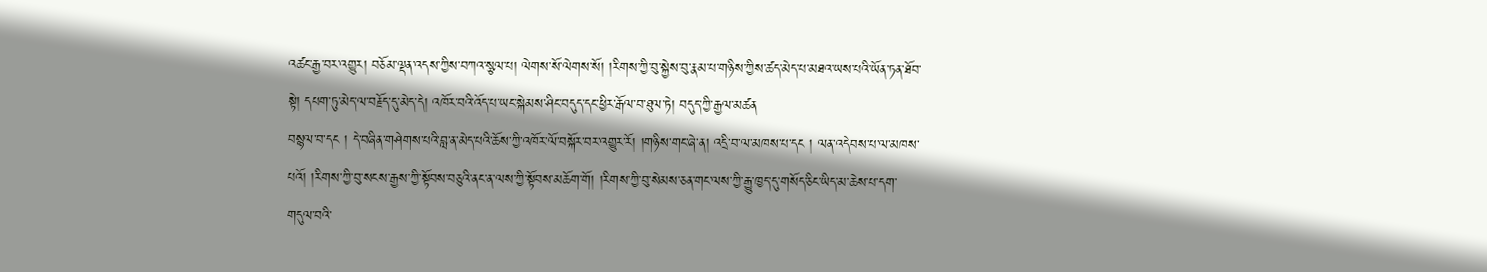འཚང་རྒྱ་བར་འགྱུར། བཅོམ་ལྡན་འདས་ཀྱིས་བཀའ་སྩལ་པ། ལེགས་སོ་ལེགས་སོ། །རིགས་ཀྱི་བུ་སྐྱེས་བུ་རྣམ་པ་གཉིས་ཀྱིས་ཚད་མེད་པ་མཐའ་ཡས་པའི་ཡོན་ཏན་ཐོབ་སྟེ། དཔག་ཏུ་མེད་ལ་བརྗོད་དུ་མེད་དེ། འཁོར་བའི་འོད་པ་ཡང་སྐེམས་ཤིང་བདུད་དང་ཕྱིར་རྒོལ་བ་ཐུལ་ཏེ། བདུད་ཀྱི་རྒྱལ་མཚན
བསྙལ་བ་དང ། དེ་བཞིན་གཤེགས་པའི་བླ་ན་མེད་པའི་ཆོས་ཀྱི་འཁོར་ལོ་བསྐོར་བར་འགྱུར་རོ། །གཉིས་གང་ཞེ་ན། འདྲི་བ་ལ་མཁས་པ་དང ། ལན་འདེབས་པ་ལ་མཁས་པའོ། །རིགས་ཀྱི་བུ་སངས་རྒྱས་ཀྱི་སྟོབས་བཅུའི་ནང་ན་ལས་ཀྱི་སྟོབས་མཆོག་གོ། །རིགས་ཀྱི་བུ་སེམས་ཅན་གང་ལས་ཀྱི་རྒྱུ་ཁྱད་དུ་གསོད་ཅིང་ཡིད་མ་ཆེས་པ་དག་གདུལ་བའི་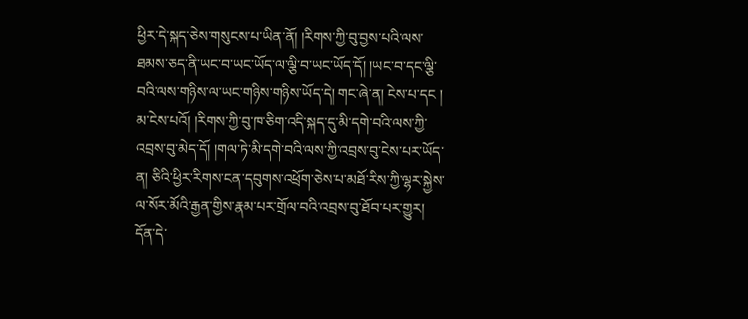ཕྱིར་དེ་སྐད་ཅེས་གསུངས་པ་ཡིན་ནོ། །རིགས་ཀྱི་བུ་བྱས་པའི་ལས་ཐམས་ཅད་ནི་ཡང་བ་ཡང་ཡོད་ལ་ལྕི་བ་ཡང་ཡོད་དོ། །ཡང་བ་དང་ལྕི་བའི་ལས་གཉིས་ལ་ཡང་གཉིས་གཉིས་ཡོད་དེ། གང་ཞེ་ན། ངེས་པ་དང ། མ་ངེས་པའོ། །རིགས་ཀྱི་བུ་ཁ་ཅིག་འདི་སྐད་དུ་མི་དགེ་བའི་ལས་ཀྱི་འབྲས་བུ་མེད་དོ། །གལ་ཏེ་མི་དགེ་བའི་ལས་ཀྱི་འབྲས་བུ་ངེས་པར་ཡོད་ན། ཅིའི་ཕྱིར་རིགས་ངན་དབུགས་འཕྲོག་ཅེས་པ་མཐོ་རིས་ཀྱི་ལྷར་སྐྱེས་ལ་སོར་མོའི་རྒྱན་གྱིས་རྣམ་པར་གྲོལ་བའི་འབྲས་བུ་ཐོབ་པར་གྱུར། དོན་དེ་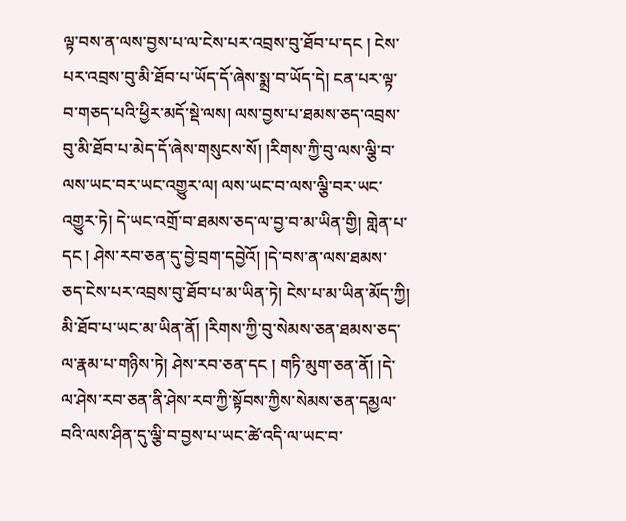ལྟ་བས་ན་ལས་བྱས་པ་ལ་ངེས་པར་འབྲས་བུ་ཐོབ་པ་དང ། ངེས་པར་འབྲས་བུ་མི་ཐོབ་པ་ཡོད་དོ་ཞེས་སྨྲ་བ་ཡོད་དེ། ངན་པར་ལྟ་བ་གཅད་པའི་ཕྱིར་མདོ་སྡེ་ལས། ལས་བྱས་པ་ཐམས་ཅད་འབྲས་བུ་མི་ཐོབ་པ་མེད་དོ་ཞེས་གསུངས་སོ། །རིགས་ཀྱི་བུ་ལས་ལྕི་བ་ལས་ཡང་བར་ཡང་འགྱུར་ལ། ལས་ཡང་བ་ལས་ལྕི་བར་ཡང་འགྱུར་ཏེ། དེ་ཡང་འགྲོ་བ་ཐམས་ཅད་ལ་བྱ་བ་མ་ཡིན་གྱི། གླེན་པ་དང ། ཤེས་རབ་ཅན་དུ་བྱེ་བྲག་དབྱེའོ། །དེ་བས་ན་ལས་ཐམས་ཅད་ངེས་པར་འབྲས་བུ་ཐོབ་པ་མ་ཡིན་ཏེ། ངེས་པ་མ་ཡིན་མོད་ཀྱི། མི་ཐོབ་པ་ཡང་མ་ཡིན་ནོ། །རིགས་ཀྱི་བུ་སེམས་ཅན་ཐམས་ཅད་ལ་རྣམ་པ་གཉིས་ཏེ། ཤེས་རབ་ཅན་དང ། གཏི་མུག་ཅན་ནོ། །དེ་ལ་ཤེས་རབ་ཅན་ནི་ཤེས་རབ་ཀྱི་སྟོབས་ཀྱིས་སེམས་ཅན་དམྱལ་བའི་ལས་ཤིན་དུ་ལྕི་བ་བྱས་པ་ཡང་ཚེ་འདི་ལ་ཡང་བ་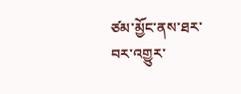ཙམ་མྱོང་ནས་ཐར་བར་འགྱུར་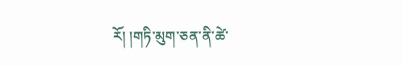རོ། །གཏི་མུག་ཅན་ནི་ཚེ་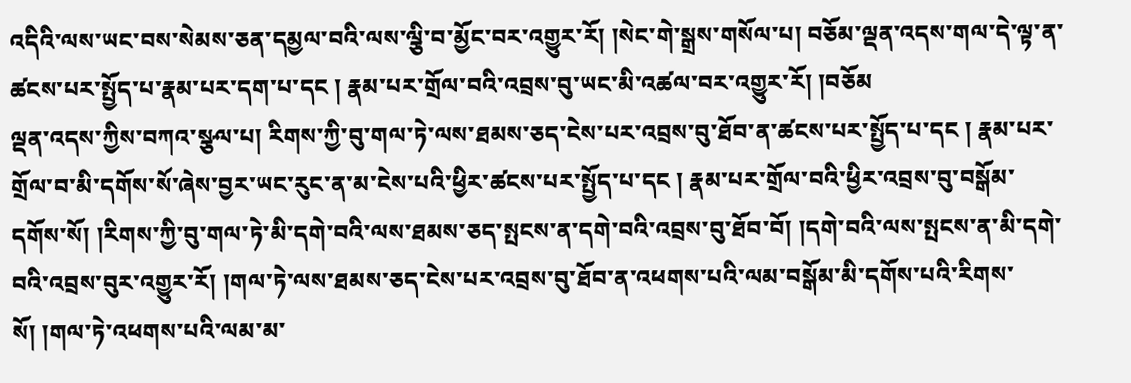འདིའི་ལས་ཡང་བས་སེམས་ཅན་དམྱལ་བའི་ལས་ལྕི་བ་མྱོང་བར་འགྱུར་རོ། །སེང་གེ་སྒྲས་གསོལ་པ། བཅོམ་ལྡན་འདས་གལ་དེ་ལྟ་ན་ཚངས་པར་སྤྱོད་པ་རྣམ་པར་དག་པ་དང ། རྣམ་པར་གྲོལ་བའི་འབྲས་བུ་ཡང་མི་འཚལ་བར་འགྱུར་རོ། །བཅོམ
ལྡན་འདས་ཀྱིས་བཀའ་སྩལ་པ། རིགས་ཀྱི་བུ་གལ་ཏེ་ལས་ཐམས་ཅད་ངེས་པར་འབྲས་བུ་ཐོབ་ན་ཚངས་པར་སྤྱོད་པ་དང ། རྣམ་པར་གྲོལ་བ་མི་དགོས་སོ་ཞེས་བྱར་ཡང་རུང་ན་མ་ངེས་པའི་ཕྱིར་ཚངས་པར་སྤྱོད་པ་དང ། རྣམ་པར་གྲོལ་བའི་ཕྱིར་འབྲས་བུ་བསྒོམ་དགོས་སོ། །རིགས་ཀྱི་བུ་གལ་ཏེ་མི་དགེ་བའི་ལས་ཐམས་ཅད་སྤངས་ན་དགེ་བའི་འབྲས་བུ་ཐོབ་བོ། །དགེ་བའི་ལས་སྤངས་ན་མི་དགེ་བའི་འབྲས་བུར་འགྱུར་རོ། །གལ་ཏེ་ལས་ཐམས་ཅད་ངེས་པར་འབྲས་བུ་ཐོབ་ན་འཕགས་པའི་ལམ་བསྒོམ་མི་དགོས་པའི་རིགས་སོ། །གལ་ཏེ་འཕགས་པའི་ལམ་མ་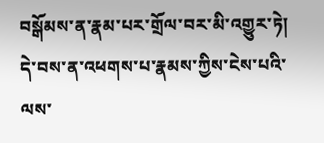བསྒོམས་ན་རྣམ་པར་གྲོལ་བར་མི་འགྱུར་ཏེ། དེ་བས་ན་འཕགས་པ་རྣམས་ཀྱིས་ངེས་པའི་ལས་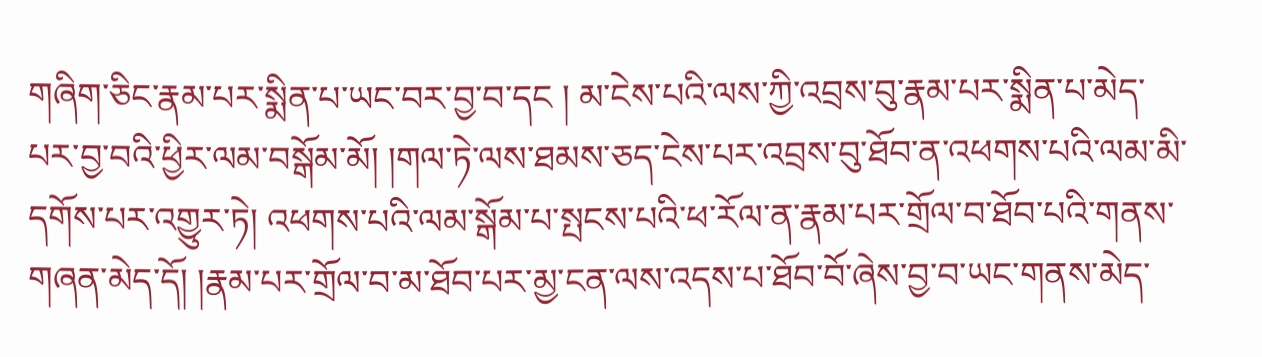གཞིག་ཅིང་རྣམ་པར་སྨིན་པ་ཡང་བར་བྱ་བ་དང ། མ་ངེས་པའི་ལས་ཀྱི་འབྲས་བུ་རྣམ་པར་སྨིན་པ་མེད་པར་བྱ་བའི་ཕྱིར་ལམ་བསྒོམ་མོ། །གལ་ཏེ་ལས་ཐམས་ཅད་ངེས་པར་འབྲས་བུ་ཐོབ་ན་འཕགས་པའི་ལམ་མི་དགོས་པར་འགྱུར་ཏེ། འཕགས་པའི་ལམ་སྒོམ་པ་སྤངས་པའི་ཕ་རོལ་ན་རྣམ་པར་གྲོལ་བ་ཐོབ་པའི་གནས་གཞན་མེད་དོ། །རྣམ་པར་གྲོལ་བ་མ་ཐོབ་པར་མྱ་ངན་ལས་འདས་པ་ཐོབ་བོ་ཞེས་བྱ་བ་ཡང་གནས་མེད་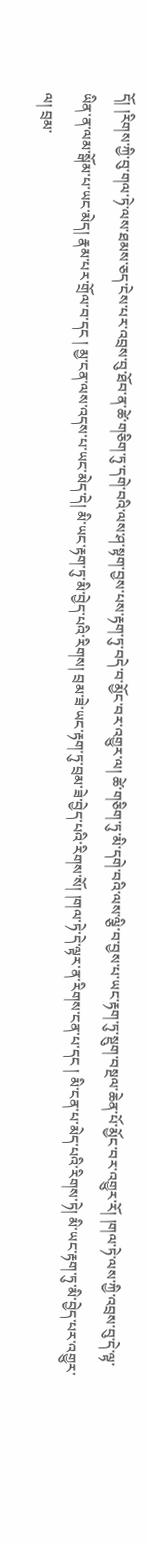དོ། །རིགས་ཀྱི་བུ་གལ་ཏེ་ལས་ཐམས་ཅད་ངེས་པར་འབྲས་བུ་ཐོབ་ན་ཚེ་གཅིག་ཏུ་དགེ་བའི་ལས་ཤ་སྟག་བྱས་པས་རྟག་ཏུ་བདེ་བ་མྱོང་བར་འགྱུར་ལ། ཚེ་གཅིག་ཏུ་མི་དགེ་བའི་ལས་ལྕི་བ་བྱས་པ་ཡང་རྟག་ཏུ་སྡུག་བསྔལ་ཆེན་པོ་མྱོང་བར་འགྱུར་རོ། །གལ་ཏེ་ལས་ཀྱི་འབྲས་བུ་དེ་ལྟ་ཡིན་ན་ལམ་སྒོམ་པ་ཡང་མེད། རྣམ་པར་གྲོལ་བ་དང ། མྱ་ངན་ལས་འདས་པ་ཡང་མེད་དེ། མི་ཡང་རྟག་ཏུ་མི་བྱེད་པའི་རིགས། བྲམ་ཟེ་ཡང་རྟག་ཏུ་བྲམ་ཟེ་བྱེད་པའི་རིགས་སོ། །གལ་ཏེ་དེ་ལྟར་ན་རིགས་ངན་པ་དང ། མི་ངན་པ་མེད་པའི་རིགས་ཏེ། མི་ཡང་རྟག་ཏུ་མི་བྱེད་པར་འགྱུར་ལ། བྲམ་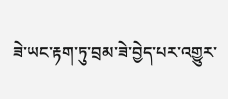ཟེ་ཡང་རྟག་ཏུ་བྲམ་ཟེ་བྱེད་པར་འགྱུར་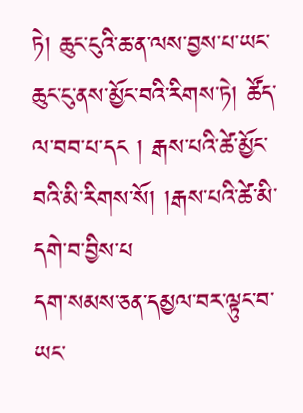ཏེ། ཆུང་ངུའི་ཆ་ན་ལས་བྱས་པ་ཡང་ཆུང་ངུ་ནས་མྱོང་བའི་རིགས་ཏེ། ཚོད་ལ་བབ་པ་དང ། རྒས་པའི་ཚེ་མྱོང་བའི་མི་རིགས་སོ། །རྒས་པའི་ཚེ་མི་དགེ་བ་བྱིས་པ
དག་སམས་ཅན་དམྱལ་བར་ལྟུང་བ་ཡང་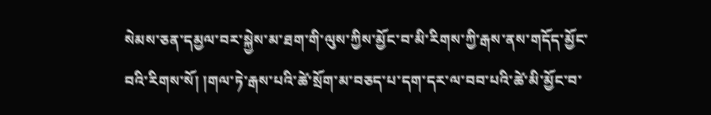སེམས་ཅན་དམྱལ་བར་སྐྱེས་མ་ཐག་གི་ལུས་ཀྱིས་མྱོང་བ་མི་རིགས་ཀྱི་རྒས་ནས་གདོད་མྱོང་བའི་རིགས་སོ། །གལ་ཏེ་རྒས་པའི་ཚེ་སྲོག་མ་བཅད་པ་དག་དར་ལ་བབ་པའི་ཚེ་མི་མྱོང་བ་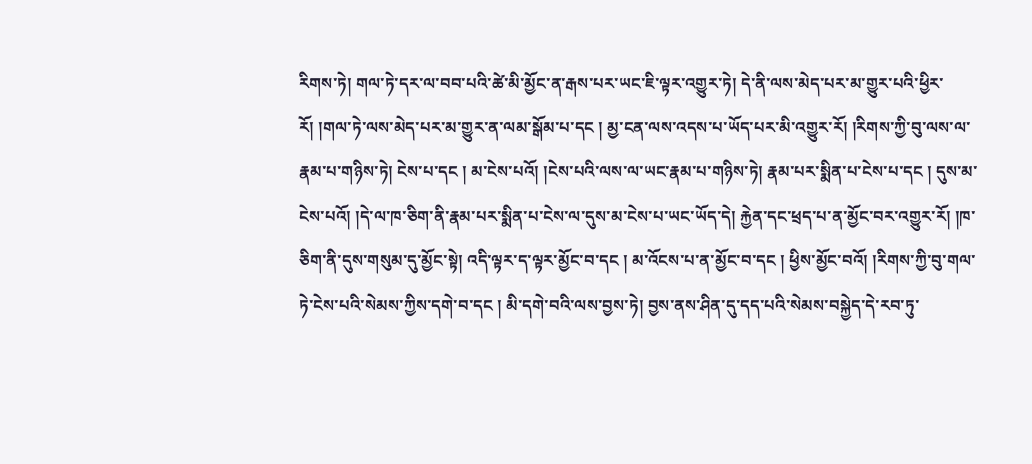རིགས་ཏེ། གལ་ཏེ་དར་ལ་བབ་པའི་ཚེ་མི་མྱོང་ན་རྒས་པར་ཡང་ཇི་ལྟར་འགྱུར་ཏེ། དེ་ནི་ལས་མེད་པར་མ་གྱུར་པའི་ཕྱིར་རོ། །གལ་ཏེ་ལས་མེད་པར་མ་གྱུར་ན་ལམ་སྒོམ་པ་དང ། མྱ་ངན་ལས་འདས་པ་ཡོད་པར་མི་འགྱུར་རོ། །རིགས་ཀྱི་བུ་ལས་ལ་རྣམ་པ་གཉིས་ཏེ། ངེས་པ་དང ། མ་ངེས་པའོ། །ངེས་པའི་ལས་ལ་ཡང་རྣམ་པ་གཉིས་ཏེ། རྣམ་པར་སྨིན་པ་ངེས་པ་དང ། དུས་མ་ངེས་པའོ། །དེ་ལ་ཁ་ཅིག་ནི་རྣམ་པར་སྨིན་པ་ངེས་ལ་དུས་མ་ངེས་པ་ཡང་ཡོད་དེ། རྐྱེན་དང་ཕྲད་པ་ན་མྱོང་བར་འགྱུར་རོ། །ཁ་ཅིག་ནི་དུས་གསུམ་དུ་མྱོང་སྟེ། འདི་ལྟར་ད་ལྟར་མྱོང་བ་དང ། མ་འོངས་པ་ན་མྱོང་བ་དང ། ཕྱིས་མྱོང་བའོ། །རིགས་ཀྱི་བུ་གལ་ཏེ་ངེས་པའི་སེམས་ཀྱིས་དགེ་བ་དང ། མི་དགེ་བའི་ལས་བྱས་ཏེ། བྱས་ནས་ཤིན་དུ་དད་པའི་སེམས་བསྐྱེད་དེ་རབ་ཏུ་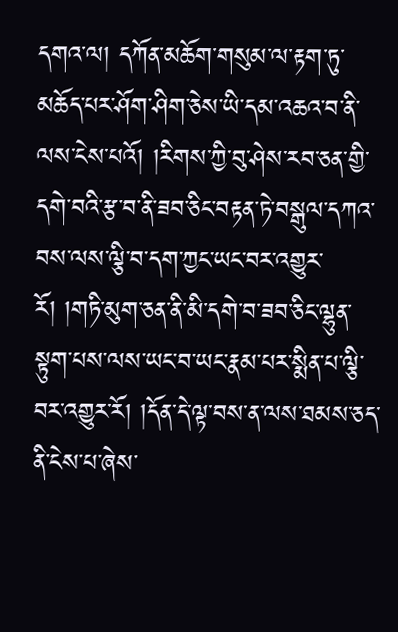དགའ་ལ། དཀོན་མཆོག་གསུམ་ལ་རྟག་ཏུ་མཆོད་པར་ཤོག་ཤིག་ཅེས་ཡི་དམ་འཆའ་བ་ནི་ལས་ངེས་པའོ། །རིགས་ཀྱི་བུ་ཤེས་རབ་ཅན་གྱི་དགེ་བའི་རྩ་བ་ནི་ཟབ་ཅིང་བརྟན་ཏེ་བསྒུལ་དཀའ་བས་ལས་ལྕི་བ་དག་ཀྱང་ཡང་བར་འགྱུར་རོ། །གཏི་མུག་ཅན་ནི་མི་དགེ་བ་ཟབ་ཅིང་ལྷུན་སྟུག་པས་ལས་ཡང་བ་ཡང་རྣམ་པར་སྨིན་པ་ལྕི་བར་འགྱུར་རོ། །དོན་དེ་ལྟ་བས་ན་ལས་ཐམས་ཅད་ནི་ངེས་པ་ཞེས་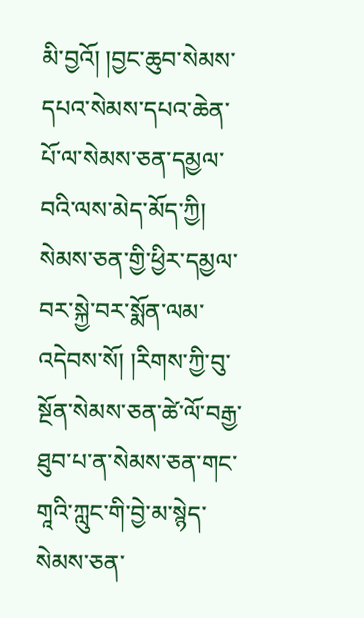མི་བྱའོ། །བྱང་ཆུབ་སེམས་དཔའ་སེམས་དཔའ་ཆེན་པོ་ལ་སེམས་ཅན་དམྱལ་བའི་ལས་མེད་མོད་ཀྱི། སེམས་ཅན་གྱི་ཕྱིར་དམྱལ་བར་སྐྱེ་བར་སྨོན་ལམ་འདེབས་སོ། །རིགས་ཀྱི་བུ་སྔོན་སེམས་ཅན་ཚེ་ལོ་བརྒྱ་ཐུབ་པ་ན་སེམས་ཅན་གང་གཱའི་ཀླུང་གི་བྱེ་མ་སྙེད་སེམས་ཅན་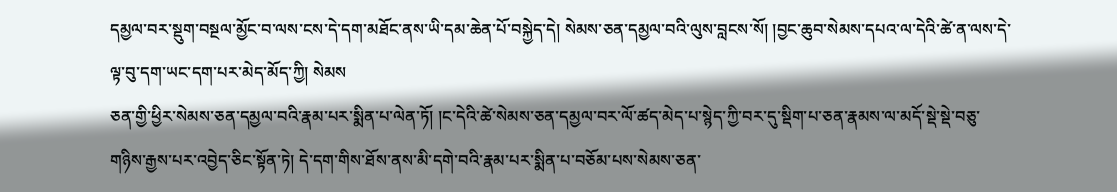དམྱལ་བར་སྡུག་བསྔལ་མྱོང་བ་ལས་ངས་དེ་དག་མཐོང་ནས་ཡི་དམ་ཆེན་པོ་བསྐྱེད་དེ། སེམས་ཅན་དམྱལ་བའི་ལུས་བླངས་སོ། །བྱང་ཆུབ་སེམས་དཔའ་ལ་དེའི་ཚེ་ན་ལས་དེ་ལྟ་བུ་དག་ཡང་དག་པར་མེད་མོད་ཀྱི། སེམས
ཅན་གྱི་ཕྱིར་སེམས་ཅན་དམྱལ་བའི་རྣམ་པར་སྨིན་པ་ལེན་ཏོ། །ང་དེའི་ཚེ་སེམས་ཅན་དམྱལ་བར་ལོ་ཚད་མེད་པ་སྙེད་ཀྱི་བར་དུ་སྡིག་པ་ཅན་རྣམས་ལ་མདོ་སྡེ་སྡེ་བཅུ་གཉིས་རྒྱས་པར་འབྱེད་ཅིང་སྟོན་ཏེ། དེ་དག་གིས་ཐོས་ནས་མི་དགེ་བའི་རྣམ་པར་སྨིན་པ་བཅོམ་པས་སེམས་ཅན་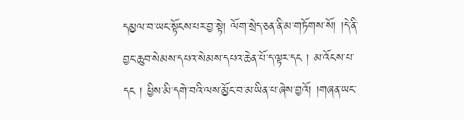དམྱལ་བ་ཡང་སྟོངས་པར་བྱ་སྟེ། ལོག་སྲེད་ཅན་ནི་མ་གཏོགས་སོ། །དེ་ནི་བྱང་ཆུབ་སེམས་དཔའ་སེམས་དཔའ་ཆེན་པོ་ད་ལྟར་དང ། མ་འོངས་པ་དང ། ཕྱིས་མི་དགེ་བའི་ལས་མྱོང་བ་མ་ཡིན་པ་ཞེས་བྱའོ། །གཞན་ཡང་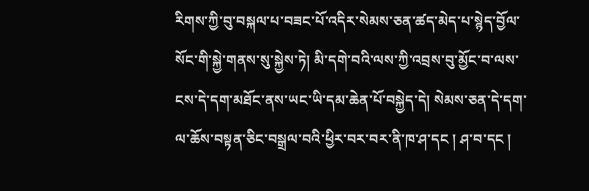རིགས་ཀྱི་བུ་བསྐལ་པ་བཟང་པོ་འདིར་སེམས་ཅན་ཚད་མེད་པ་སྙེད་བྱོལ་སོང་གི་སྐྱེ་གནས་སུ་སྐྱེས་ཏེ། མི་དགེ་བའི་ལས་ཀྱི་འབྲས་བུ་མྱོང་བ་ལས་ངས་དེ་དག་མཐོང་ནས་ཡང་ཡི་དམ་ཆེན་པོ་བསྐྱེད་དེ། སེམས་ཅན་དེ་དག་ལ་ཆོས་བསྟན་ཅིང་བསྒྲལ་བའི་ཕྱིར་བར་བར་ནི་ཁ་ཤ་དང ། ཤ་བ་དང །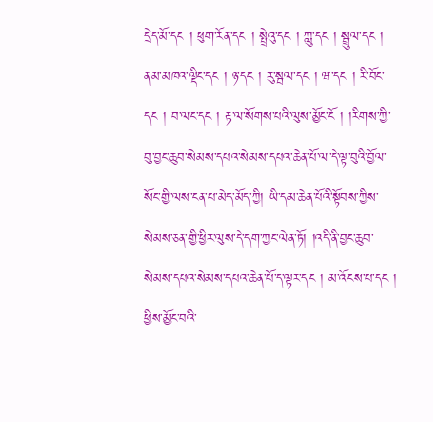དྲེད་མོ་དང ། ཕུག་རོན་དང ། སྤྲེའུ་དང ། ཀླུ་དང ། སྦྲུལ་དང ། ནམ་མཁའ་ལྡིང་དང ། ཉ་དང ། རུ་སྦལ་དང ། ཝ་དང ། རི་བོང་དང ། བ་ལང་དང ། རྟ་ལ་སོགས་པའི་ལུས་མྱོང་ངོ ། །རིགས་ཀྱི་བུ་བྱང་ཆུབ་སེམས་དཔའ་སེམས་དཔའ་ཆེན་པོ་ལ་དེ་ལྟ་བུའི་བྱོལ་སོང་གྱི་ལས་ངན་པ་མེད་མོད་ཀྱི། ཡི་དམ་ཆེན་པོའི་སྟོབས་ཀྱིས་སེམས་ཅན་གྱི་ཕྱིར་ལུས་དེ་དག་ཀྱང་ལེན་ཏོ། །འདི་ནི་བྱང་ཆུབ་སེམས་དཔའ་སེམས་དཔའ་ཆེན་པོ་ད་ལྟར་དང ། མ་འོངས་པ་དང ། ཕྱིས་མྱོང་བའི་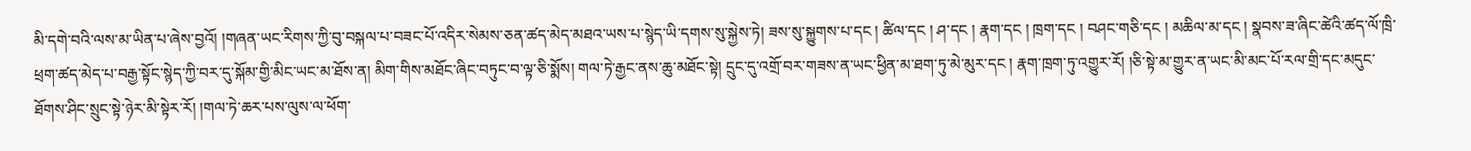མི་དགེ་བའི་ལས་མ་ཡིན་པ་ཞེས་བྱའོ། །གཞན་ཡང་རིགས་ཀྱི་བུ་བསྐལ་པ་བཟང་པོ་འདིར་སེམས་ཅན་ཚད་མེད་མཐའ་ཡས་པ་སྙེད་ཡི་དགས་སུ་སྐྱེས་ཏེ། ཟས་སུ་སྐྱུགས་པ་དང ། ཚིལ་དང ། ཤ་དང ། རྣག་དང ། ཁྲག་དང ། བཤང་གཅི་དང ། མཆིལ་མ་དང ། སྣབས་ཟ་ཞིང་ཚེའི་ཚད་ལོ་ཁྲི་ཕྲག་ཚད་མེད་པ་བརྒྱ་སྟོང་སྙེད་ཀྱི་བར་དུ་སྐོམ་གྱི་མིང་ཡང་མ་ཐོས་ན། མིག་གིས་མཐོང་ཞིང་བཏུང་བ་ལྟ་ཅི་སྨོས། གལ་ཏེ་རྒྱང་ནས་ཆུ་མཐོང་སྟེ། དྲུང་དུ་འགྲོ་བར་གཟས་ན་ཡང་ཕྱིན་མ་ཐག་ཏུ་མེ་མུར་དང ། རྣག་ཁྲག་ཏུ་འགྱུར་རོ། །ཅི་སྟེ་མ་གྱུར་ན་ཡང་མི་མང་པོ་རལ་གྲི་དང་མདུང་ཐོགས་ཤིང་སྲུང་སྟེ་ཉེར་མི་སྟེར་རོ། །གལ་ཏེ་ཆར་པས་ལུས་ལ་ཕོག་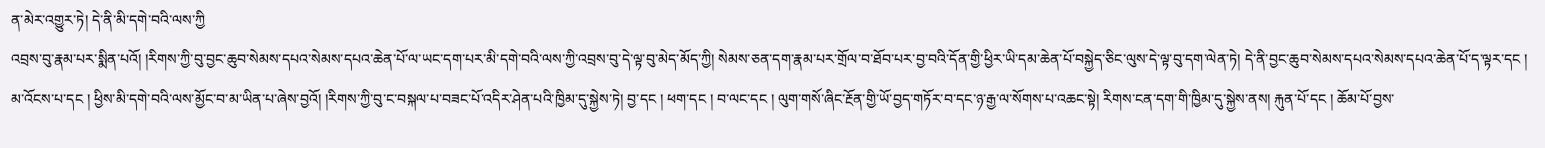ན་མེར་འགྱུར་ཏེ། དེ་ནི་མི་དགེ་བའི་ལས་ཀྱི
འབྲས་བུ་རྣམ་པར་སྨིན་པའོ། །རིགས་ཀྱི་བུ་བྱང་ཆུབ་སེམས་དཔའ་སེམས་དཔའ་ཆེན་པོ་ལ་ཡང་དག་པར་མི་དགེ་བའི་ལས་ཀྱི་འབྲས་བུ་དེ་ལྟ་བུ་མེད་མོད་ཀྱི། སེམས་ཅན་དག་རྣམ་པར་གྲོལ་བ་ཐོབ་པར་བྱ་བའི་དོན་གྱི་ཕྱིར་ཡི་དམ་ཆེན་པོ་བསྐྱེད་ཅིང་ལུས་དེ་ལྟ་བུ་དག་ལེན་ཏེ། དེ་ནི་བྱང་ཆུབ་སེམས་དཔའ་སེམས་དཔའ་ཆེན་པོ་ད་ལྟར་དང ། མ་འོངས་པ་དང ། ཕྱིས་མི་དགེ་བའི་ལས་མྱོང་བ་མ་ཡིན་པ་ཞེས་བྱའོ། །རིགས་ཀྱི་བུ་ང་བསྐལ་པ་བཟང་པོ་འདིར་ཤེན་པའི་ཁྱིམ་དུ་སྐྱེས་ཏེ། བྱ་དང ། ཕག་དང ། བ་ལང་དང ། ལུག་གསོ་ཞིང་རྔོན་གྱི་ཡོ་བྱད་གཏོར་བ་དང་ཉ་རྒྱ་ལ་སོགས་པ་འཆང་སྟེ། རིགས་ངན་དག་གི་ཁྱིམ་དུ་སྐྱེས་ནས། རྐུན་པོ་དང ། ཆོམ་པོ་བྱས་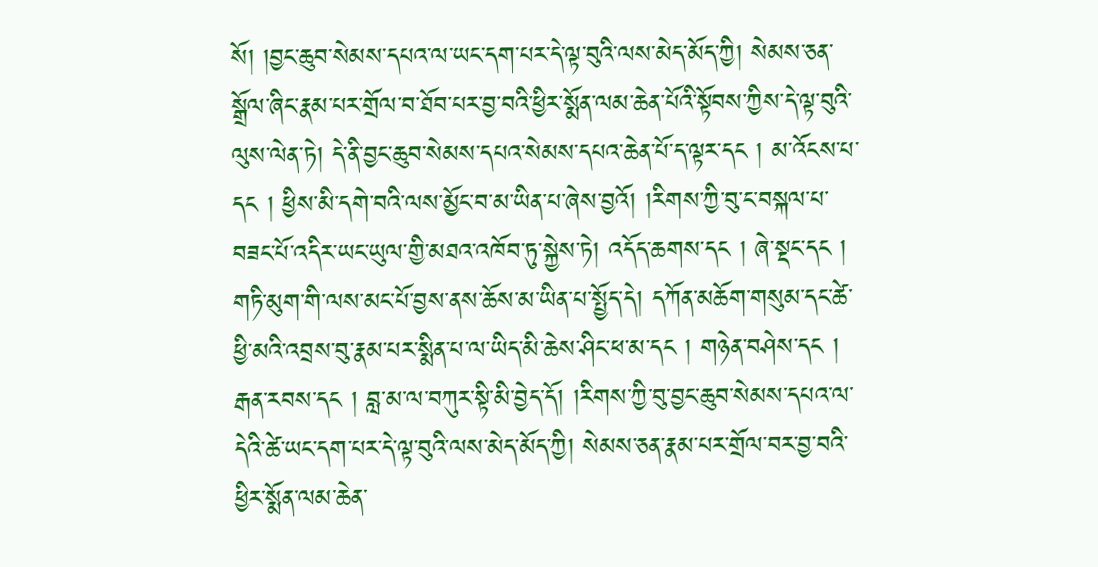སོ། །བྱང་ཆུབ་སེམས་དཔའ་ལ་ཡང་དག་པར་དེ་ལྟ་བུའི་ལས་མེད་མོད་ཀྱི། སེམས་ཅན་སྒྲོལ་ཞིང་རྣམ་པར་གྲོལ་བ་ཐོབ་པར་བྱ་བའི་ཕྱིར་སྨོན་ལམ་ཆེན་པོའི་སྟོབས་ཀྱིས་དེ་ལྟ་བུའི་ལུས་ལེན་ཏེ། དེ་ནི་བྱང་ཆུབ་སེམས་དཔའ་སེམས་དཔའ་ཆེན་པོ་ད་ལྟར་དང ། མ་འོངས་པ་དང ། ཕྱིས་མི་དགེ་བའི་ལས་མྱོང་བ་མ་ཡིན་པ་ཞེས་བྱའོ། །རིགས་ཀྱི་བུ་ང་བསྐལ་པ་བཟང་པོ་འདིར་ཡང་ཡུལ་གྱི་མཐའ་འཁོབ་ཏུ་སྐྱེས་ཏེ། འདོད་ཆགས་དང ། ཞེ་སྡང་དང ། གཏི་མུག་གི་ལས་མང་པོ་བྱས་ནས་ཆོས་མ་ཡིན་པ་སྤྱོད་དེ། དཀོན་མཆོག་གསུམ་དང་ཚེ་ཕྱི་མའི་འབྲས་བུ་རྣམ་པར་སྨིན་པ་ལ་ཡིད་མི་ཆེས་ཤིང་ཕ་མ་དང ། གཉེན་བཤེས་དང ། རྒན་རབས་དང ། བླ་མ་ལ་བཀུར་སྟི་མི་བྱེད་དོ། །རིགས་ཀྱི་བུ་བྱང་ཆུབ་སེམས་དཔའ་ལ་དེའི་ཚེ་ཡང་དག་པར་དེ་ལྟ་བུའི་ལས་མེད་མོད་ཀྱི། སེམས་ཅན་རྣམ་པར་གྲོལ་བར་བྱ་བའི་ཕྱིར་སྨོན་ལམ་ཆེན་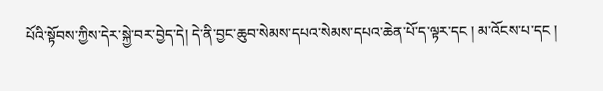པོའི་སྟོབས་ཀྱིས་དེར་སྐྱེ་བར་བྱེད་དེ། དེ་ནི་བྱང་ཆུབ་སེམས་དཔའ་སེམས་དཔའ་ཆེན་པོ་ད་ལྟར་དང ། མ་འོངས་པ་དང །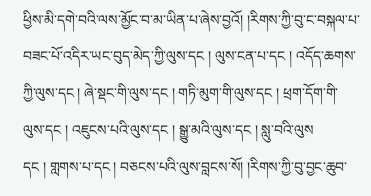ཕྱིས་མི་དགེ་བའི་ལས་མྱོང་བ་མ་ཡིན་པ་ཞེས་བྱའོ། །རིགས་ཀྱི་བུ་ང་བསྐལ་པ་བཟང་པོ་འདིར་ཡང་བུད་མེད་ཀྱི་ལུས་དང ། ལུས་ངན་པ་དང ། འདོད་ཆགས་ཀྱི་ལུས་དང ། ཞེ་སྡང་གི་ལུས་དང ། གཏི་མུག་གི་ལུས་དང ། ཕྲག་དོག་གི་ལུས་དང ། འཇུངས་པའི་ལུས་དང ། སྒྱུ་མའི་ལུས་དང ། སླུ་བའི་ལུས
དང ། གླགས་པ་དང ། བཅངས་པའི་ལུས་བླངས་སོ། །རིགས་ཀྱི་བུ་བྱང་ཆུབ་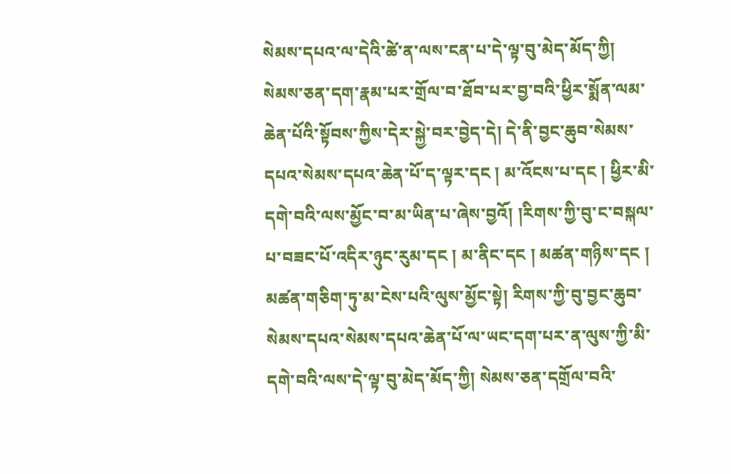སེམས་དཔའ་ལ་དེའི་ཚེ་ན་ལས་ངན་པ་དེ་ལྟ་བུ་མེད་མོད་ཀྱི། སེམས་ཅན་དག་རྣམ་པར་གྲོལ་བ་ཐོབ་པར་བྱ་བའི་ཕྱིར་སྨོན་ལམ་ཆེན་པོའི་སྟོབས་ཀྱིས་དེར་སྐྱེ་བར་བྱེད་དེ། དེ་ནི་བྱང་ཆུབ་སེམས་དཔའ་སེམས་དཔའ་ཆེན་པོ་ད་ལྟར་དང ། མ་འོངས་པ་དང ། ཕྱིར་མི་དགེ་བའི་ལས་མྱོང་བ་མ་ཡིན་པ་ཞེས་བྱའོ། །རིགས་ཀྱི་བུ་ང་བསྐལ་པ་བཟང་པོ་འདིར་ཉུང་རུམ་དང ། མ་ནིང་དང ། མཚན་གཉིས་དང ། མཚན་གཅིག་ཏུ་མ་ངེས་པའི་ལུས་མྱོང་སྟེ། རིགས་ཀྱི་བུ་བྱང་ཆུབ་སེམས་དཔའ་སེམས་དཔའ་ཆེན་པོ་ལ་ཡང་དག་པར་ན་ལུས་ཀྱི་མི་དགེ་བའི་ལས་དེ་ལྟ་བུ་མེད་མོད་ཀྱི། སེམས་ཅན་དགྲོལ་བའི་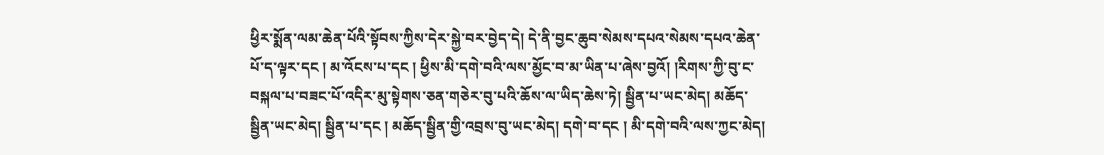ཕྱིར་སྨོན་ལམ་ཆེན་པོའི་སྟོབས་ཀྱིས་དེར་སྐྱེ་བར་བྱེད་དེ། དེ་ནི་བྱང་ཆུབ་སེམས་དཔའ་སེམས་དཔའ་ཆེན་པོ་ད་ལྟར་དང ། མ་འོངས་པ་དང ། ཕྱིས་མི་དགེ་བའི་ལས་མྱོང་བ་མ་ཡིན་པ་ཞེས་བྱའོ། །རིགས་ཀྱི་བུ་ང་བསྐལ་པ་བཟང་པོ་འདིར་མུ་སྟེགས་ཅན་གཅེར་བུ་པའི་ཆོས་ལ་ཡིད་ཆེས་ཏེ། སྦྱིན་པ་ཡང་མེད། མཆོད་སྦྱིན་ཡང་མེད། སྦྱིན་པ་དང ། མཆོད་སྦྱིན་གྱི་འབྲས་བུ་ཡང་མེད། དགེ་བ་དང ། མི་དགེ་བའི་ལས་ཀྱང་མེད།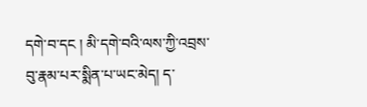དགེ་བ་དང ། མི་དགེ་བའི་ལས་ཀྱི་འབྲས་བུ་རྣམ་པར་སྨིན་པ་ཡང་མེད། ད་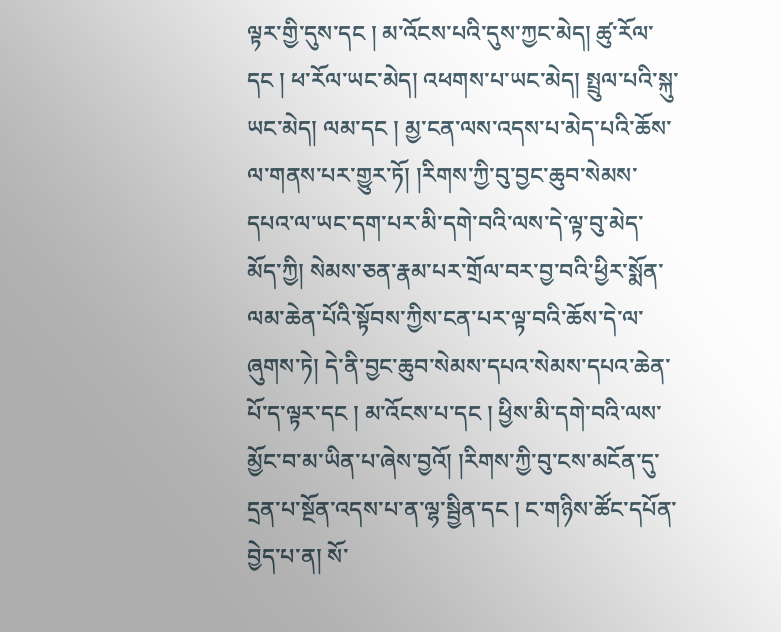ལྟར་གྱི་དུས་དང ། མ་འོངས་པའི་དུས་ཀྱང་མེད། ཚུ་རོལ་དང ། ཕ་རོལ་ཡང་མེད། འཕགས་པ་ཡང་མེད། སྤྲུལ་པའི་སྐུ་ཡང་མེད། ལམ་དང ། མྱ་ངན་ལས་འདས་པ་མེད་པའི་ཆོས་ལ་གནས་པར་གྱུར་ཏོ། །རིགས་ཀྱི་བུ་བྱང་ཆུབ་སེམས་དཔའ་ལ་ཡང་དག་པར་མི་དགེ་བའི་ལས་དེ་ལྟ་བུ་མེད་མོད་ཀྱི། སེམས་ཅན་རྣམ་པར་གྲོལ་བར་བྱ་བའི་ཕྱིར་སྨོན་ལམ་ཆེན་པོའི་སྟོབས་ཀྱིས་ངན་པར་ལྟ་བའི་ཆོས་དེ་ལ་ཞུགས་ཏེ། དེ་ནི་བྱང་ཆུབ་སེམས་དཔའ་སེམས་དཔའ་ཆེན་པོ་ད་ལྟར་དང ། མ་འོངས་པ་དང ། ཕྱིས་མི་དགེ་བའི་ལས་མྱོང་བ་མ་ཡིན་པ་ཞེས་བྱའོ། །རིགས་ཀྱི་བུ་ངས་མངོན་དུ་དྲན་པ་སྔོན་འདས་པ་ན་ལྷ་སྦྱིན་དང ། ང་གཉིས་ཚོང་དཔོན་བྱེད་པ་ན། སོ་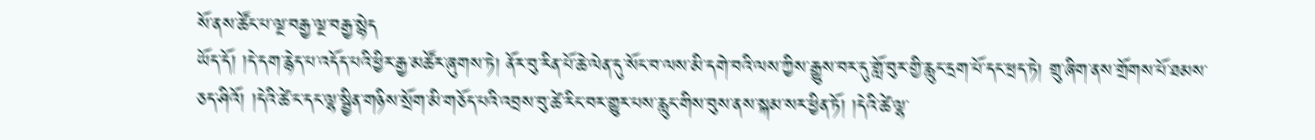སོ་ནས་ཚོང་པ་ལྔ་བརྒྱ་ལྔ་བརྒྱ་སྙེད
ཡོད་དོ། །དེ་དག་རྙེད་པ་འདོད་པའི་ཕྱིར་རྒྱ་མཚོར་ཞུགས་ཏེ། ནོར་བུ་རིན་པོ་ཆེ་ལེན་དུ་སོང་བ་ལས་མི་དགེ་བའི་ལས་ཀྱིས་རྒྱུས་བར་དུ་གློ་བུར་གྱི་རླུང་དྲག་པོ་དང་ཕྲད་ཏེ། གྲུ་ཞིག་ནས་གྲོགས་པོ་ཐམས་ཅད་ཤིའོ། །དེའི་ཚེ་ང་དང་ལྷ་སྦྱིན་གཉིས་སྲོག་མི་གཅོད་པའི་འབྲས་བུ་ཚེ་རིང་བར་གྱུར་པས་རླུང་གིས་བུས་ནས་སྐམ་སར་ཕྱིན་ཏོ། །དེའི་ཚེ་ལྷ་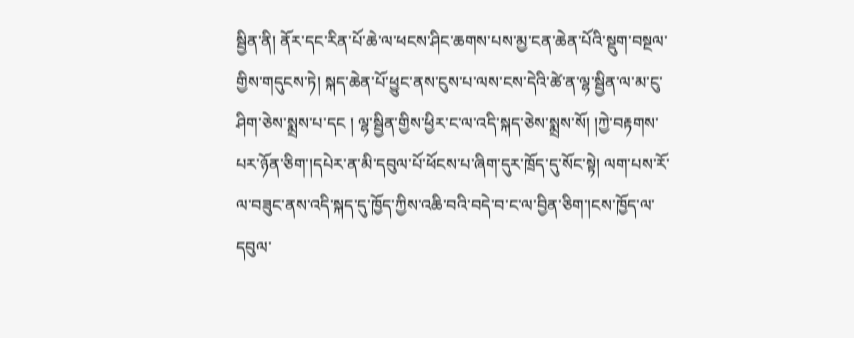སྦྱིན་ནི། ནོར་དང་རིན་པོ་ཆེ་ལ་ཕངས་ཤིང་ཆགས་པས་མྱ་ངན་ཆེན་པོའི་སྡུག་བསྔལ་གྱིས་གདུངས་ཏེ། སྐད་ཆེན་པོ་ཕྱུང་ནས་ངུས་པ་ལས་ངས་དེའི་ཚེ་ན་ལྷ་སྦྱིན་ལ་མ་ངུ་ཤིག་ཅེས་སྨྲས་པ་དང ། ལྷ་སྦྱིན་གྱིས་ཕྱིར་ང་ལ་འདི་སྐད་ཅེས་སྨྲས་སོ། །ཀྱེ་བརྟགས་པར་ཉོན་ཅིག་།དཔེར་ན་མི་དབུལ་པོ་ཕོངས་པ་ཞིག་དུར་ཁྲོད་དུ་སོང་སྟེ། ལག་པས་རོ་ལ་བཟུང་ནས་འདི་སྐད་དུ་ཁྱོད་ཀྱིས་འཆི་བའི་བདེ་བ་ང་ལ་བྱིན་ཅིག་།ངས་ཁྱོད་ལ་དབུལ་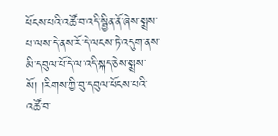ཕོངས་པའི་འཚོ་བ་འདི་སྦྱིན་ནོ་ཞེས་སྨྲས་པ་ལས་དེ་ནས་རོ་དེ་ལངས་ཏེ་འདུག་ནས་མི་དབུལ་པོ་དེ་ལ་འདི་སྐད་ཅེས་སྨྲས་སོ། །རིགས་ཀྱི་བུ་དབུལ་ཕོངས་པའི་འཚོ་བ་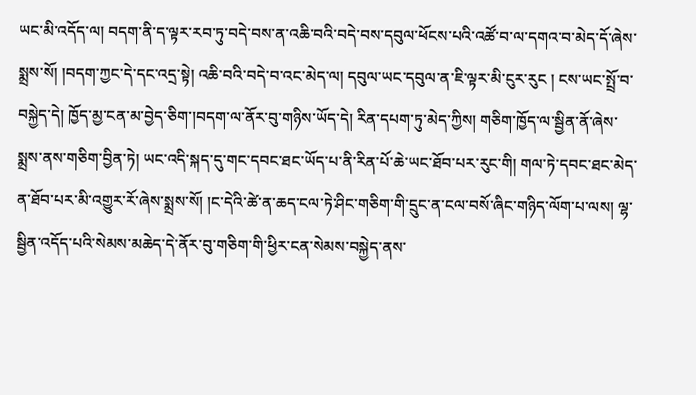ཡང་མི་འདོད་ལ། བདག་ནི་ད་ལྟར་རབ་ཏུ་བདེ་བས་ན་འཆི་བའི་བདེ་བས་དབུལ་ཕོངས་པའི་འཚོ་བ་ལ་དགའ་བ་མེད་དོ་ཞེས་སྨྲས་སོ། །བདག་ཀྱང་དེ་དང་འདྲ་སྟེ། འཆི་བའི་བདེ་བ་འང་མེད་ལ། དབུལ་ཡང་དབུལ་ན་ཇི་ལྟར་མི་ངུར་རུང ། ངས་ཡང་སྤྲོ་བ་བསྐྱེད་དེ། ཁྱོད་མྱ་ངན་མ་བྱེད་ཅིག་།བདག་ལ་ནོར་བུ་གཉིས་ཡོད་དེ། རིན་དཔག་ཏུ་མེད་ཀྱིས། གཅིག་ཁྱོད་ལ་སྦྱིན་ནོ་ཞེས་སྨྲས་ནས་གཅིག་བྱིན་ཏེ། ཡང་འདི་སྐད་དུ་གང་དབང་ཐང་ཡོད་པ་ནི་རིན་པོ་ཆེ་ཡང་ཐོབ་པར་རུང་གི། གལ་ཏེ་དབང་ཐང་མེད་ན་ཐོབ་པར་མི་འགྱུར་རོ་ཞེས་སྨྲས་སོ། །ང་དེའི་ཚེ་ན་ཆད་ངལ་ཏེ་ཤིང་གཅིག་གི་དྲུང་ན་ངལ་བསོ་ཞིང་གཉིད་ལོག་པ་ལས། ལྷ་སྦྱིན་འདོད་པའི་སེམས་མཆེད་དེ་ནོར་བུ་གཅིག་གི་ཕྱིར་ངན་སེམས་བསྐྱེད་ནས་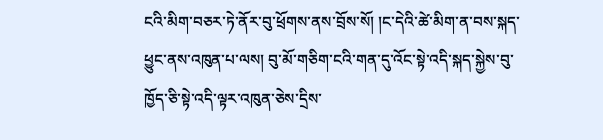ངའི་མིག་བཅར་ཏེ་ནོར་བུ་ཕྲོགས་ནས་བྲོས་སོ། །ང་དེའི་ཚེ་མིག་ན་བས་སྐད་ཕྱུང་ནས་འཁུན་པ་ལས། བུ་མོ་གཅིག་ངའི་གན་དུ་འོང་སྟེ་འདི་སྐད་སྐྱེས་བུ་ཁྱོད་ཅི་སྟེ་འདི་ལྟར་འཁུན་ཅེས་དྲིས་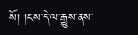སོ། །ངས་དེ་ལ་རྒྱུས་ནས་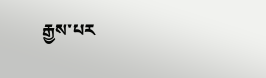རྒྱས་པར